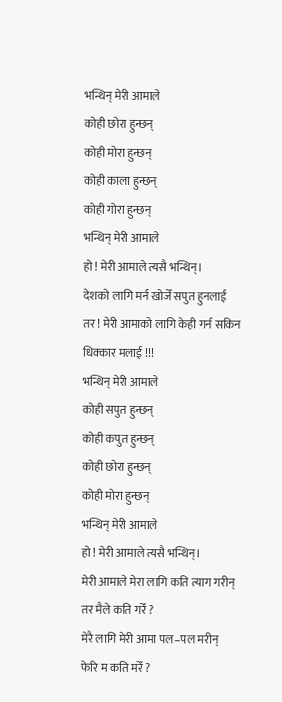भन्थिन् मेरी आमाले
कोही छोरा हुन्छन्
कोही मोरा हुन्छन्
कोही काला हुन्छन्
कोही गोरा हुन्छन्
भन्थिन् मेरी आमाले
हो ! मेरी आमाले त्यसै भन्थिन्।
देशको लागि मर्न खोजेँ सपुत हुनलाई
तर ! मेरी आमाको लागि केही गर्न सकिन
धिक्कार मलाई !!!
भन्थिन् मेरी आमाले
कोही सपुत हुन्छन्
कोही कपुत हुन्छन्
कोही छोरा हुन्छन्
कोही मोरा हुन्छन्
भन्थिन् मेरी आमाले
हो ! मेरी आमाले त्यसै भन्थिन्।
मेरी आमाले मेरा लागि कति त्याग गरीन्
तर मैले कति गरेँ ?
मेरै लागि मेरी आमा पल–पल मरीन्
फेरि म कति मरेँ ?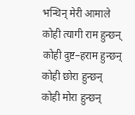भन्थिन् मेरी आमाले
कोही त्यागी राम हुन्छन्
कोही दुष्ट–हराम हुन्छन्
कोही छोरा हुन्छन्
कोही मोरा हुन्छन्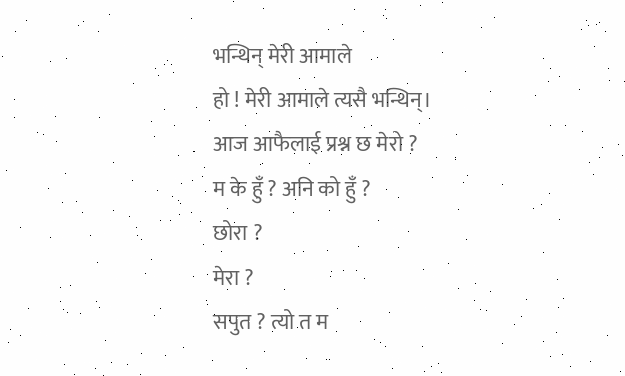भन्थिन् मेरी आमाले
हो ! मेरी आमाले त्यसै भन्थिन्।
आज आफैलाई प्रश्न छ मेरो ?
म के हुँ ? अनि को हुँ ?
छोरा ?
मेरा ?
सपुत ? त्यो त म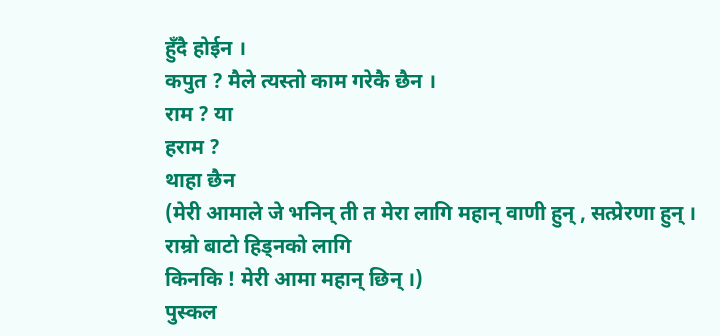हुँदै होईन ।
कपुत ? मैले त्यस्तो काम गरेकै छैन ।
राम ? या
हराम ?
थाहा छैन
(मेरी आमाले जे भनिन् ती त मेरा लागि महान् वाणी हुन् , सत्प्रेरणा हुन् ।
राम्रो बाटो हिड्नको लागि
किनकि ! मेरी आमा महान् छिन् ।)
पुस्कल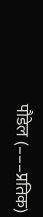पौडेल (–––प्रतिक)